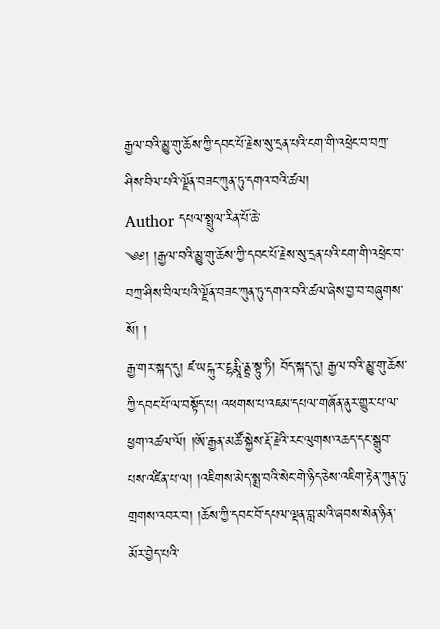རྒྱལ་བའི་མྱུ་གུ་ཆོས་ཀྱི་དབང་པོ་རྗེས་སུ་དྲན་པའི་ངག་གི་འཕྲེང་བ་བཀྲ་ཤིས་བིལ་པའི་ལྗོན་བཟང་ཀུན་ཏུ་དགའ་བའི་ཚལ།
Author དཔལ་སྤྲུལ་རིན་པོ་ཆེ་
༄༅། །རྒྱལ་བའི་མྱུ་གུ་ཆོས་ཀྱི་དབང་པོ་རྗེས་སུ་དྲན་པའི་ངག་གི་འཕྲེང་བ་བཀྲ་ཤིས་བིལ་པའི་ལྗོན་བཟང་ཀུན་ཏུ་དགའ་བའི་ཚལ་ཞེས་བྱ་བ་བཞུགས་སོ། །
རྒྱ་གར་སྐད་དུ། ཛ་ཡངྐུ་ར་ངྷརྨཱི་ནྟྲ་སྟུ་ཏི། བོད་སྐད་དུ། རྒྱལ་བའི་མྱུ་གུ་ཆོས་ཀྱི་དབང་པོ་ལ་བསྟོད་པ། འཕགས་པ་འཇམ་དཔལ་གཞོན་ནུར་གྱུར་པ་ལ་ཕྱག་འཚལ་ལོ། །ཨོ་རྒྱན་མཚོ་སྐྱེས་རྡོ་རྗེའི་རང་ལུགས་འཆད་དང་སྒྲུབ་པས་འཛིན་པ་ལ། །འཇིགས་མེད་སྨྲ་བའི་སེང་གེ་ཉིད་ཅེས་འཇིག་རྟེན་ཀུན་ཏུ་གྲགས་འབར་བ། །ཆོས་ཀྱི་དབང་བོ་དཔལ་ལྡན་བླ་མའི་ཞབས་སེན་ཉིན་མོར་བྱེད་པའི་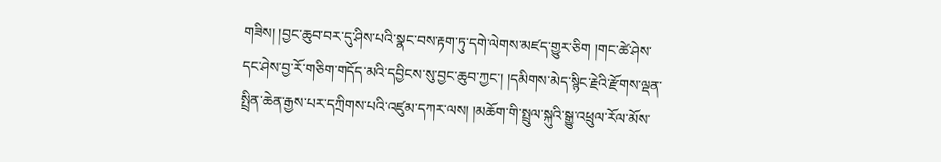གཟིས། །བྱང་ཆུབ་བར་དུ་ཤིས་པའི་སྣང་བས་རྟག་ཏུ་དགེ་ལེགས་མཛད་གྱུར་ཅིག །གང་ཚེ་ཤེས་དང་ཤེས་བྱ་རོ་གཅིག་གདོད་མའི་དབྱིངས་སུ་བྱང་ཆུབ་ཀྱང་། །དམིགས་མེད་སྙིང་རྗེའི་རྫོགས་ལྡན་སྤྲིན་ཆེན་རྒྱས་པར་དཀྲིགས་པའི་འཛུམ་དཀར་ལས། །མཆོག་གི་སྤྲུལ་སྐུའི་སྒྱུ་འཕྲུལ་རོལ་མོས་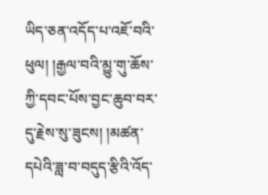ཡིད་ཅན་འདོད་པ་འཇོ་བའི་ཕུལ། །རྒྱལ་བའི་མྱུ་གུ་ཆོས་ཀྱི་དབང་པོས་བྱང་ཆུབ་བར་དུ་རྗེས་སུ་ཟུངས། །མཚན་དཔེའི་ཟླ་བ་བདུད་རྩིའི་འོད་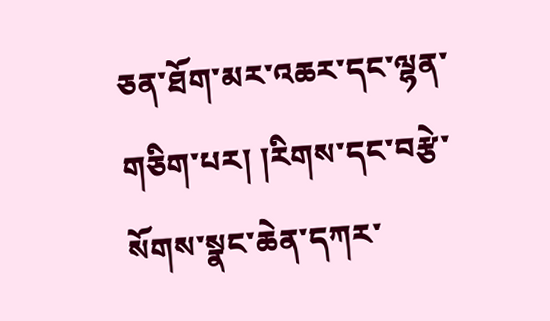ཅན་ཐོག་མར་འཆར་དང་ལྷན་གཅིག་པར། །རིགས་དང་བརྩེ་སོགས་སྣང་ཆེན་དཀར་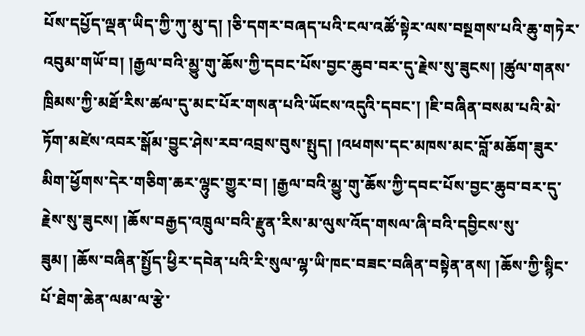པོས་དཔྱོད་ལྡན་ཡིད་ཀྱི་ཀུ་མུ་ད། །ཅི་དགར་བཞད་པའི་ངལ་འཚོ་སྟེར་ལས་བསྔགས་པའི་ཆུ་གཏེར་འབུམ་གཡོ་བ། །རྒྱལ་བའི་མྱུ་གུ་ཆོས་ཀྱི་དབང་པོས་བྱང་ཆུབ་བར་དུ་རྗེས་སུ་ཟུངས། །ཚུལ་གནས་ཁྲིམས་ཀྱི་མཐོ་རིས་ཚལ་དུ་མང་པོར་གསན་པའི་ཡོངས་འདུའི་དབང་། །ཇི་བཞིན་བསམ་པའི་མེ་ཏོག་མཛེས་འབར་སྒོམ་བྱུང་ཤེས་རབ་འབྲས་བུས་སྤུད། །འཕགས་དང་མཁས་མང་བློ་མཆོག་ཟུར་མིག་ཕྱོགས་དེར་གཅིག་ཆར་ལྷུང་གྱུར་བ། །རྒྱལ་བའི་མྱུ་གུ་ཆོས་ཀྱི་དབང་པོས་བྱང་ཆུབ་བར་དུ་རྗེས་སུ་ཟུངས། །ཆོས་བརྒྱད་འཁྲུལ་བའི་རྫུན་རིས་མ་ལུས་འོད་གསལ་ཞི་བའི་དབྱིངས་སུ་ཟུམ། །ཆོས་བཞིན་སྤྱོད་ཕྱིར་དབེན་པའི་རི་སུལ་ལྷ་ཡི་ཁང་བཟང་བཞིན་བསྟེན་ནས། །ཆོས་ཀྱི་སྙིང་པོ་ཐེག་ཆེན་ལམ་ལ་རྩེ་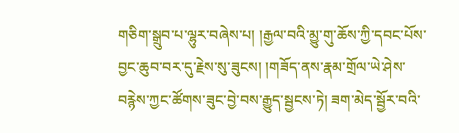གཅིག་སྒྲུབ་པ་ལྷུར་བཞེས་པ། །རྒྱལ་བའི་མྱུ་གུ་ཆོས་ཀྱི་དབང་པོས་བྱང་ཆུབ་བར་དུ་རྗེས་སུ་ཟུངས། །གཟོད་ནས་རྣམ་གྲོལ་ཡེ་ཤེས་བརྙེས་ཀྱང་ཚོགས་ཟུང་བྱེ་བས་རྒྱུད་སྦྱངས་ཏེ། ཟག་མེད་སྦྱོར་བའི་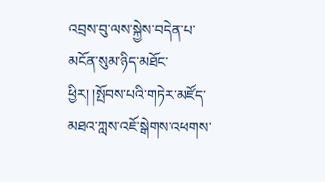འབྲས་བུ་ལས་སྐྱེས་བདེན་པ་མངོན་སུམ་ཉིད་མཐོང་ཕྱིར། །སྤོབས་པའི་གཏེར་མཛོད་མཐའ་ཀླས་འཇོ་སྒེགས་འཕགས་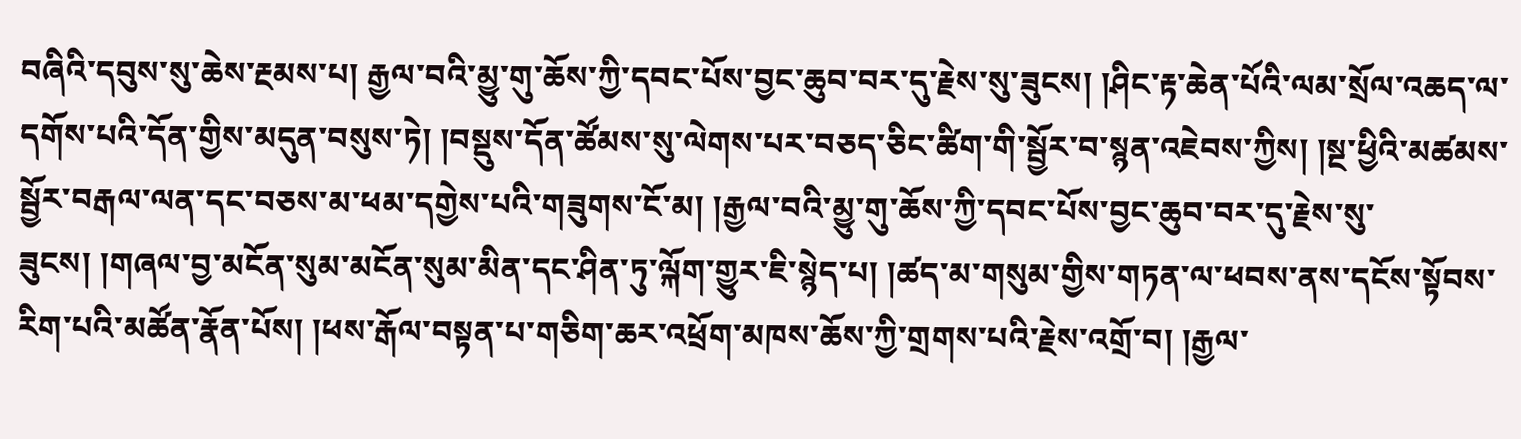བཞིའི་དབུས་སུ་ཆེས་རྔམས་པ། རྒྱལ་བའི་མྱུ་གུ་ཆོས་ཀྱི་དབང་པོས་བྱང་ཆུབ་བར་དུ་རྗེས་སུ་ཟུངས། །ཤིང་རྟ་ཆེན་པོའི་ལམ་སྲོལ་འཆད་ལ་དགོས་པའི་དོན་གྱིས་མདུན་བསུས་ཏེ། །བསྡུས་དོན་ཚོམས་སུ་ལེགས་པར་བཅད་ཅིང་ཚིག་གི་སྦྱོར་བ་སྙན་འཇེབས་ཀྱིས། །སྔ་ཕྱིའི་མཚམས་སྦྱོར་བརྒལ་ལན་དང་བཅས་མ་ཕམ་དགྱེས་པའི་གཟུགས་ངོ་མ། །རྒྱལ་བའི་མྱུ་གུ་ཆོས་ཀྱི་དབང་པོས་བྱང་ཆུབ་བར་དུ་རྗེས་སུ་ཟུངས། །གཞལ་བྱ་མངོན་སུམ་མངོན་སུམ་མིན་དང་ཤིན་ཏུ་ལྐོག་གྱུར་ཇི་སྙེད་པ། །ཚད་མ་གསུམ་གྱིས་གཏན་ལ་ཕབས་ནས་དངོས་སྟོབས་རིག་པའི་མཚོན་རྣོན་པོས། །ཕས་རྒོལ་བསྟན་པ་གཅིག་ཆར་འཕྲོག་མཁས་ཆོས་ཀྱི་གྲགས་པའི་རྗེས་འགྲོ་བ། །རྒྱལ་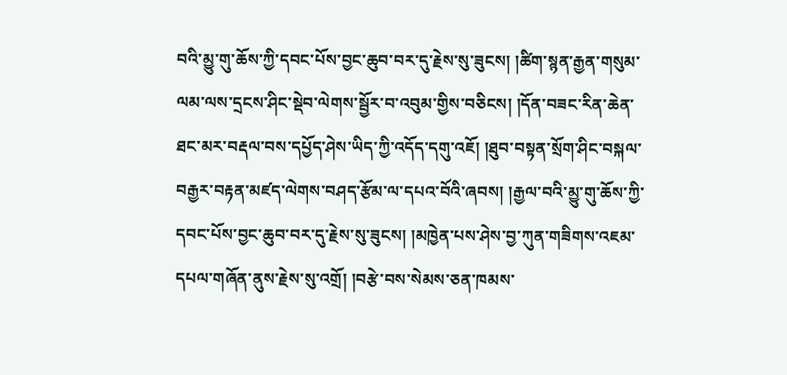བའི་མྱུ་གུ་ཆོས་ཀྱི་དབང་པོས་བྱང་ཆུབ་བར་དུ་རྗེས་སུ་ཟུངས། །ཚིག་སྙན་རྒྱན་གསུམ་ལམ་ལས་དྲངས་ཤིང་སྡེབ་ལེགས་སྦྱོར་བ་འབུམ་གྱིས་བཅིངས། །དོན་བཟང་རིན་ཆེན་ཐང་མར་བརྡལ་བས་དཔྱོད་ཤེས་ཡིད་ཀྱི་འདོད་དགུ་འཇོ། །ཐུབ་བསྟན་སྲོག་ཤིང་བསྐལ་བརྒྱར་བརྟན་མཛད་ལེགས་བཤད་རྩོམ་ལ་དཔའ་བོའི་ཞབས། །རྒྱལ་བའི་མྱུ་གུ་ཆོས་ཀྱི་དབང་པོས་བྱང་ཆུབ་བར་དུ་རྗེས་སུ་ཟུངས། །མཁྱེན་པས་ཤེས་བྱ་ཀུན་གཟིགས་འཇམ་དཔལ་གཞོན་ནུས་རྗེས་སུ་འགྲོ། །བརྩེ་བས་སེམས་ཅན་ཁམས་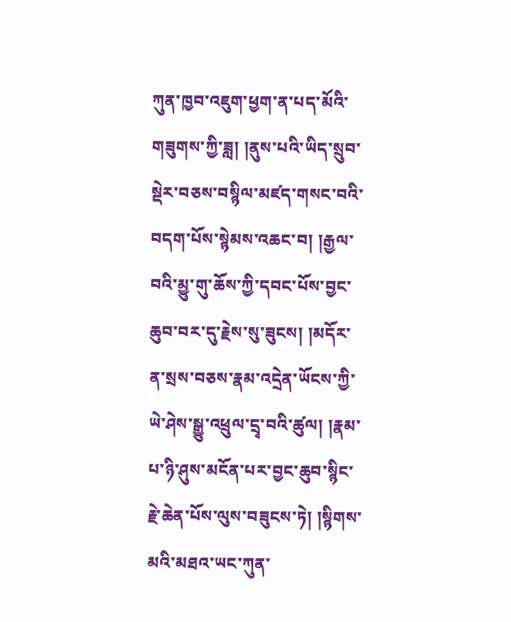ཀུན་ཁྱབ་འཇུག་ཕྱག་ན་པད་མོའི་གཟུགས་ཀྱི་ཟླ། །ནུས་པའི་ཡིད་སྲུབ་སྡེར་བཅས་བསྙིལ་མཛད་གསང་བའི་བདག་པོས་སྙེམས་འཆང་བ། །རྒྱལ་བའི་མྱུ་གུ་ཆོས་ཀྱི་དབང་པོས་བྱང་ཆུབ་བར་དུ་རྗེས་སུ་ཟུངས། །མདོར་ན་སྲས་བཅས་རྣམ་འདྲེན་ཡོངས་ཀྱི་ཡེ་ཤེས་སྒྱུ་འཕྲུལ་དྲྭ་བའི་ཚུལ། །རྣམ་པ་ཉི་ཤུས་མངོན་པར་བྱང་ཆུབ་སྙིང་རྗེ་ཆེན་པོས་ལུས་བཟུངས་ཏེ། །སྙིགས་མའི་མཐའ་ཡང་ཀུན་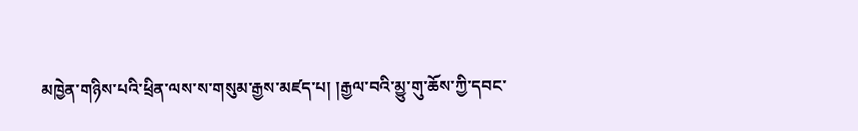མཁྱེན་གཉིས་པའི་ཕྲིན་ལས་ས་གསུམ་རྒྱས་མཛད་པ། །རྒྱལ་བའི་མྱུ་གུ་ཆོས་ཀྱི་དབང་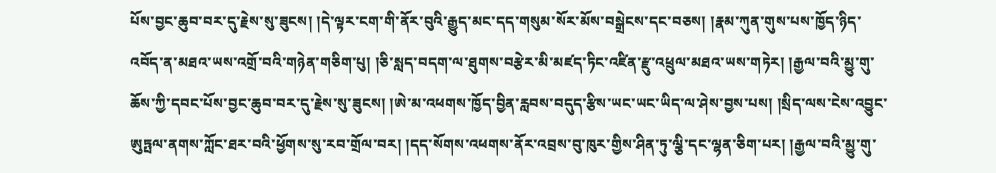པོས་བྱང་ཆུབ་བར་དུ་རྗེས་སུ་ཟུངས། །དེ་ལྟར་ངག་གི་ནོར་བུའི་རྒྱུད་མང་དད་གསུམ་སོར་མོས་བསྒྲེངས་དང་བཅས། །རྣམ་ཀུན་གུས་པས་ཁྱོད་ཉིད་འབོད་ན་མཐའ་ཡས་འགྲོ་བའི་གཉེན་གཅིག་པུ། །ཅི་སླད་བདག་ལ་ཐུགས་བརྩེར་མི་མཛད་ཏིང་འཛིན་རྫུ་འཕྲུལ་མཐའ་ཡས་གཏེར། །རྒྱལ་བའི་མྱུ་གུ་ཆོས་ཀྱི་དབང་པོས་བྱང་ཆུབ་བར་དུ་རྗེས་སུ་ཟུངས། །ཨེ་མ་འཕགས་ཁྱོད་བྱིན་རླབས་བདུད་རྩིས་ཡང་ཡང་ཡིད་ལ་ཤེས་བྱས་པས། །སྲིད་ལས་ངེས་འབྱུང་ཨུཏྤལ་ནགས་ཀློང་ཐར་བའི་ཕྱོགས་སུ་རབ་གྲོལ་བར། །དད་སོགས་འཕགས་ནོར་འབྲས་བུ་ཁུར་གྱིས་ཤིན་ཏུ་ལྕི་དང་ལྷན་ཅིག་པར། །རྒྱལ་བའི་མྱུ་གུ་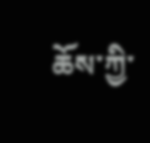ཆོས་ཀྱི་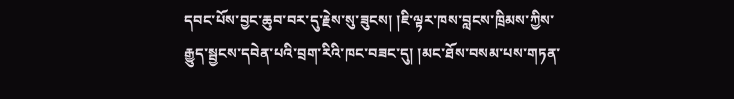དབང་པོས་བྱང་ཆུབ་བར་དུ་རྗེས་སུ་ཟུངས། །ཇི་ལྟར་ཁས་བླངས་ཁྲིམས་ཀྱིས་རྒྱུད་སྦྱངས་དབེན་པའི་བྲག་རིའི་ཁང་བཟང་དུ། །མང་ཐོས་བསམ་པས་གཏན་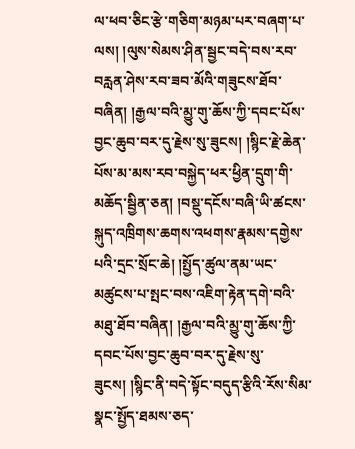ལ་ཕབ་ཅིང་རྩེ་གཅིག་མཉམ་པར་བཞག་པ་ལས། །ལུས་སེམས་ཤིན་སྦྱང་བདེ་བས་རབ་བརླན་ཤེས་རབ་ཟབ་མོའི་གཟུངས་ཐོབ་བཞིན། །རྒྱལ་བའི་མྱུ་གུ་ཆོས་ཀྱི་དབང་པོས་བྱང་ཆུབ་བར་དུ་རྗེས་སུ་ཟུངས། །སྙིང་རྗེ་ཆེན་པོས་མ་མས་རབ་བསྐྱེད་ཕར་ཕྱིན་དྲུག་གི་མཆོད་སྦྱིན་ཅན། །བསྡུ་དངོས་བཞི་ཡི་ཚངས་སྐུད་འཁྲིགས་ཆགས་འཕགས་རྣམས་དགྱེས་པའི་དྲང་སྲོང་ཆེ། །སྤྱོད་ཚུལ་ནམ་ཡང་མཚུངས་པ་སྤང་བས་འཇིག་རྟེན་དགེ་བའི་མཐུ་ཐོབ་བཞིན། །རྒྱལ་བའི་མྱུ་གུ་ཆོས་ཀྱི་དབང་པོས་བྱང་ཆུབ་བར་དུ་རྗེས་སུ་ཟུངས། །སྙིང་ནི་བདེ་སྟོང་བདུད་རྩིའི་རོས་སིམ་སྣང་སྤྱོད་ཐམས་ཅད་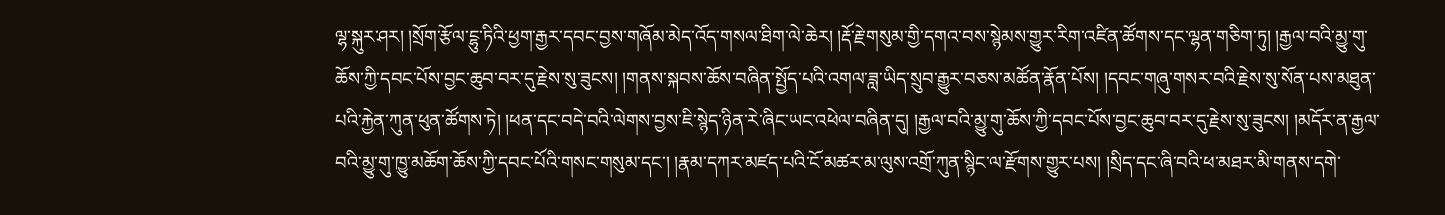ལྷ་སྐུར་ཤར། །སྲོག་རྩོལ་ངྷུ་ཏིའི་ཕྱག་རྒྱར་དབང་བྱས་གཞོམ་མེད་འོད་གསལ་ཐིག་ལེ་ཆེར། །རྡོ་རྗེ་གསུམ་གྱི་དགའ་བས་སྙེམས་གྱུར་རིག་འཛིན་ཚོགས་དང་ལྷན་གཅིག་ཏུ། །རྒྱལ་བའི་མྱུ་གུ་ཆོས་ཀྱི་དབང་པོས་བྱང་ཆུབ་བར་དུ་རྗེས་སུ་ཟུངས། །གནས་སྐབས་ཆོས་བཞིན་སྤྱོད་པའི་འགལ་ཟླ་ཡིད་སྲུབ་རྒྱུར་བཅས་མཚོན་རྣོན་པོས། །དབང་གཞུ་གསར་བའི་རྗེས་སུ་སོན་པས་མཐུན་པའི་རྐྱེན་ཀུན་ཕུན་ཚོགས་ཏེ། །ཕན་དང་བདེ་བའི་ལེགས་བྱས་ཇི་སྙེད་ཉིན་རེ་ཞིང་ཡང་འཕེལ་བཞིན་དུ། །རྒྱལ་བའི་མྱུ་གུ་ཆོས་ཀྱི་དབང་པོས་བྱང་ཆུབ་བར་དུ་རྗེས་སུ་ཟུངས། །མདོར་ན་རྒྱལ་བའི་མྱུ་གུ་ཁྱུ་མཆོག་ཆོས་ཀྱི་དབང་པོའི་གསང་གསུམ་དང་། །རྣམ་དཀར་མཛད་པའི་ངོ་མཚར་མ་ལུས་འགྲོ་ཀུན་སྙིང་ལ་རྫོགས་གྱུར་པས། །སྲིད་དང་ཞི་བའི་ཕ་མཐར་མི་གནས་དགེ་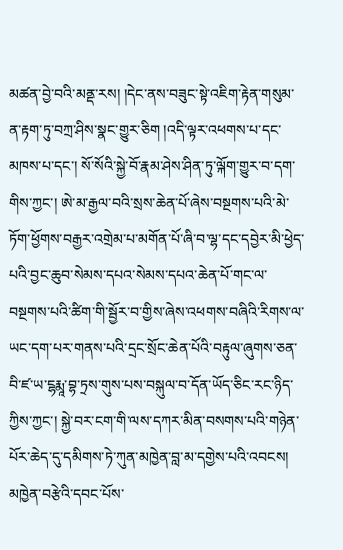མཚན་བྱེ་བའི་མནྡ་རས། །དེང་ནས་བཟུང་སྟེ་འཇིག་རྟེན་གསུམ་ན་རྟག་ཏུ་བཀྲ་ཤིས་སྣང་གྱུར་ཅིག །འདི་ལྟར་འཕགས་པ་དང་མཁས་པ་དང་། སོ་སོའི་སྐྱེ་བོ་རྣམ་ཤེས་ཤིན་ཏུ་ལྐོག་གྱུར་བ་དག་གིས་ཀྱང་། ཨེ་མ་རྒྱལ་བའི་སྲས་ཆེན་པོ་ཞེས་བསྔགས་པའི་མེ་ཏོག་ཕྱོགས་བརྒྱར་འགྲེམ་པ་མགོན་པོ་ཞི་བ་ལྷ་དང་དབྱེར་མི་ཕྱེད་པའི་བྱང་ཆུབ་སེམས་དཔའ་སེམས་དཔའ་ཆེན་པོ་གང་ལ་བསྔགས་པའི་ཚིག་གི་སྦྱོར་བ་གྱིས་ཞེས་འཕགས་བཞིའི་རིགས་ལ་ཡང་དག་པར་གནས་པའི་དྲང་སྲོང་ཆེན་པོའི་བརྟུལ་ཞུགས་ཅན་བི་ཛ་ཡ་ངྷརྨཱ་བྷ་ཏྲས་གུས་པས་བསྐུལ་བ་དོན་ཡོད་ཅིང་རང་ཉིད་ཀྱིས་ཀྱང་། སྐྱེ་བར་ངག་གི་ལས་དཀར་མིན་བསགས་པའི་གཉེན་པོར་ཆེད་དུ་དམིགས་ཏེ་ཀུན་མཁྱེན་བླ་མ་དགྱེས་པའི་འབངས། མཁྱེན་བརྩེའི་དབང་པོས་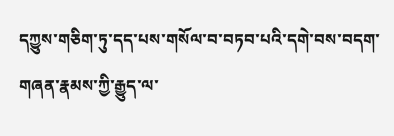དཀྱུས་གཅིག་ཏུ་དད་པས་གསོལ་བ་བཏབ་པའི་དགེ་བས་བདག་གཞན་རྣམས་ཀྱི་རྒྱུད་ལ་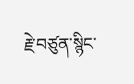རྗེ་བཙུན་སྙིང་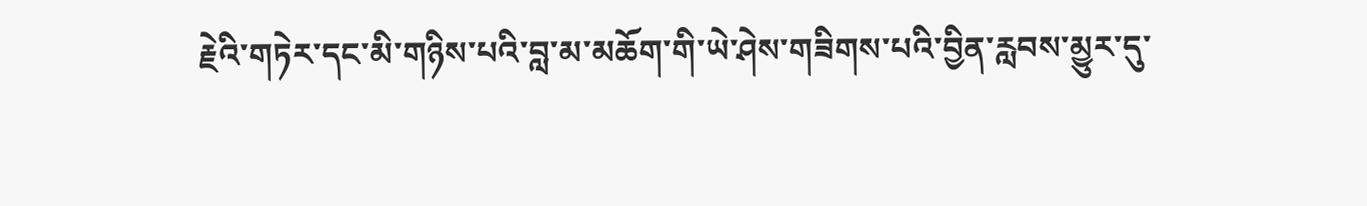རྗེའི་གཏེར་དང་མི་གཉིས་པའི་བླ་མ་མཆོག་གི་ཡེ་ཤེས་གཟིགས་པའི་བྱིན་རླབས་མྱུར་དུ་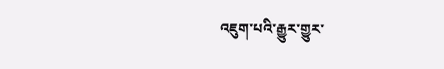འཇུག་པའི་རྒྱུར་གྱུར་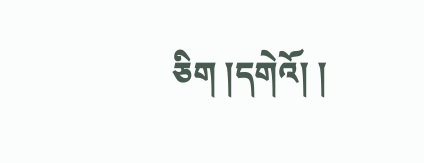ཅིག །དགེའོ། །